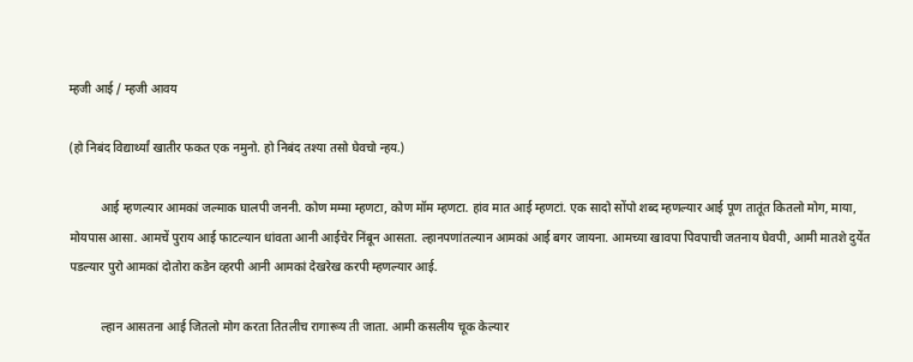म्हजी आई / म्हजी आवय

(हो निबंद विद्यार्थ्यां खातीर फकत एक नमुनो. हो निबंद तश्या तसो घेवचो न्हय.)

          आई म्हणल्यार आमकां जल्माक घालपी जननी. कोण मम्मा म्हणटा, कोण मॉम म्हणटा. हांव मात आई म्हणटां. एक सादो सोंपो शब्द म्हणल्यार आई पूण तातूंत कितलो मोग, माया, मोयपास आसा. आमचें पुराय आई फाटल्यान धांवता आनी आईचेर निंबून आसता. ल्हानपणांतल्यान आमकां आई बगर जायना. आमच्या खावपा पिवपाची जतनाय घेवपी, आमी मातशे दुयेंत पडल्यार पुरो आमकां दोतोरा कडेन व्हरपी आनी आमकां देखरेख करपी म्हणल्यार आई.

          ल्हान आसतना आई जितलो मोग करता तितलीच रागारूय ती जाता. आमी कसलीय चूक केल्यार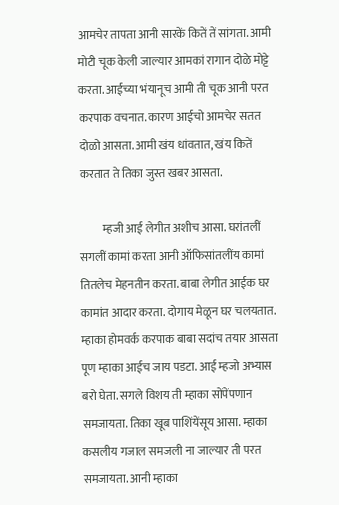आमचेर तापता आनी सारकें कितें तें सांगता. आमी मोटी चूक केली जाल्यार आमकां रागान दोळे मोट्टे करता. आईच्या भंयानूच आमी ती चूक आनी परत करपाक वचनात. कारण आईचो आमचेर सतत दोळो आसता. आमी खंय धांवतात, खंय कितें करतात ते तिका जुस्त खबर आसता.

          म्हजी आई लेगीत अशीच आसा. घरांतलीं सगलीं कामां करता आनी ऑफिसांतलींय कामां तितलेच मेहनतीन करता. बाबा लेगीत आईक घर कामांत आदार करता. दोगाय मेळून घर चलयतात. म्हाका होमवर्क करपाक बाबा सदांच तयार आसता पूण म्हाका आईच जाय पडटा. आई म्हजो अभ्यास बरो घेता. सगले विशय ती म्हाका सोंपेंपणान समजायता. तिका खूब पाशिंयेंसूय आसा. म्हाका कसलीय गजाल समजली ना जाल्यार ती परत समजायता. आनी म्हाका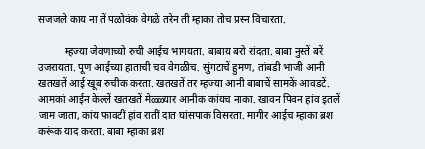सजजले काय ना तें पळोवंक वेगळे तरेन ती म्हाका तोच प्रस्न विचारता.

          म्हज्या जेवणाच्यो रुची आईच भागयता. बाबाय बरो रांदता. बाबा नुस्तें बरें उजरायता. पूण आईच्या हाताची चव वेगळीच. सुंगटाचें हुमण, तांबडी भाजी आनी खतखतें आई खूब रुचीक करता. खतखतें तर म्हज्या आनी बाबाचें सामकें आवडटें. आमकां आईन केल्लें खतखतें मेळ्ळ्यार आनीक कांयच नाका. खावन पिवन हांव इतलें जाम जाता, कांय फावटीं हांव रातीं दात घांसपाक विसरता. मागीर आईच म्हाका ब्रश करूंक याद करता. बाबा म्हाका ब्रश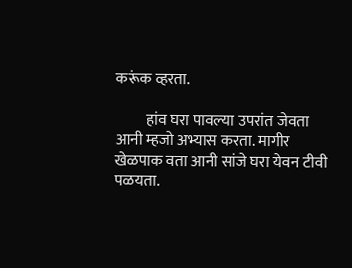करूंक व्हरता.

          हांव घरा पावल्या उपरांत जेवता आनी म्हजो अभ्यास करता. मागीर खेळपाक वता आनी सांजे घरा येवन टीवी पळयता.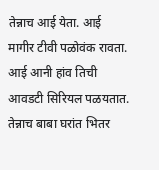तेन्नाच आई येता. आई मागीर टीवी पळोवंक रावता. आई आनी हांव तिची आवडटी सिरियल पळयतात. तेन्नाच बाबा घरांत भितर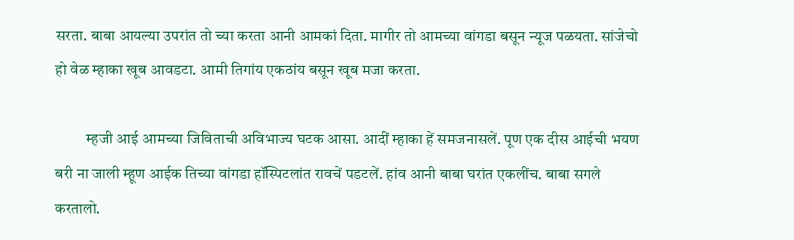सरता. बाबा आयल्या उपरांत तो च्या करता आनी आमकां दिता. मागीर तो आमच्या वांगडा बसून न्यूज पळयता. सांजेचो हो वेळ म्हाका खूब आवडटा. आमी तिगांय एकठांय बसून खूब मजा करता.

          म्हजी आई आमच्या जिविताची अविभाज्य घटक आसा. आदीं म्हाका हें समजनासलें. पूण एक दीस आईची भयण बरी ना जाली म्हूण आईक तिच्या वांगडा हॉस्पिटलांत रावचें पडटलें. हांव आनी बाबा घरांत एकलींच. बाबा सगले करतालो.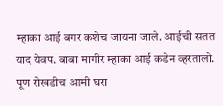म्हाका आई बगर कशेच जायना जाले. आईची सतत याद येवप. बाबा मागीर म्हाका आई कडेन व्हरतालो. पूण रोखडीच आमी घरा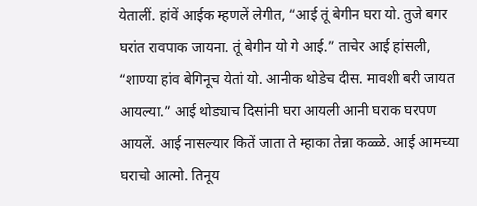येतालीं. हांवें आईक म्हणलें लेगीत, “आई तूं बेगीन घरा यो. तुजे बगर घरांत रावपाक जायना. तूं बेगीन यो गे आई.” ताचेर आई हांसली, “शाण्या हांव बेगिनूच येतां यो. आनीक थोडेच दीस. मावशी बरी जायत आयल्या.” आई थोड्याच दिसांनी घरा आयली आनी घराक घरपण आयलें. आई नासल्यार कितें जाता ते म्हाका तेन्ना कळ्ळे. आई आमच्या घराचो आत्मो. तिनूय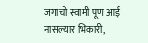जगाचो स्वामी पूण आई नासल्यार भिकारी,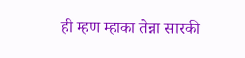ही म्हण म्हाका तेन्ना सारकी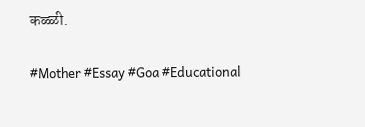कळ्ळी.

#Mother #Essay #Goa #Educational